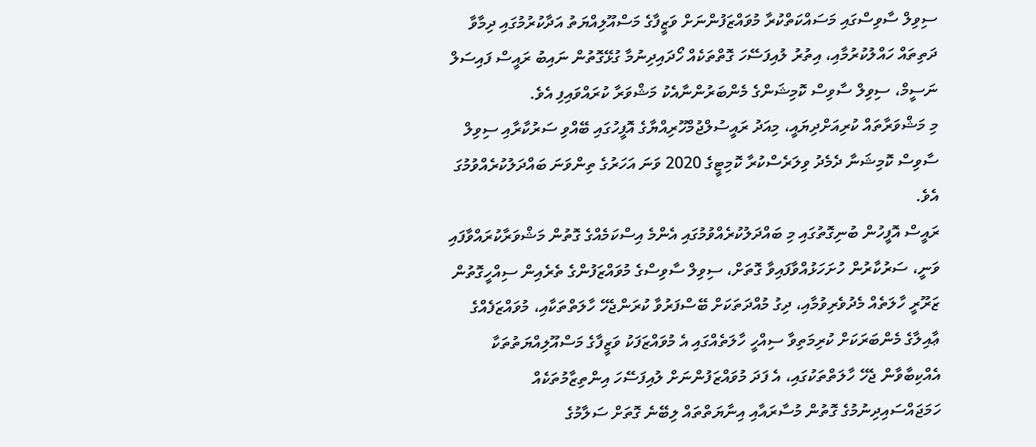ސިވިލް ސާވިސްގައި މަސައްކަތްކުރާ މުވައްޒަފުންނަށް ވަޒީފާގެ މަސްއޫލިއްޔަތު އަދާކުރުމުގައި ދިމާވާ ދަތިތައް ހައްލުކުރުމާއި، އިތުރު ލުއިފަސޭހަ ގޮތްތަކެއް ހޯދައިދިނުމާ ގުޅޭގޮތުން ނައިބު ރައީސް ފައިސަލް ނަސީމް، ސިވިލް ސާވިސް ކޮމިޝަންގެ މެންބަރުންނާއެކު މަޝްވަރާ ކުރައްވައިފި އެވެ.
މި މަޝްވަރާތައް ކުރިއަށްދިޔައީ، މިއަދު ރައީސުލްޖުމްހޫރިއްޔާގެ އޮފީހުގައި ބޭއްވި ސަރުކާރާއި ސިވިލް ސާވިސް ކޮމިޝަނާ ދެމެދު ވިލަރެސްކުރާ ކޮމިޓީގެ 2020 ވަނަ އަހަރުގެ ތިންވަނަ ބައްދަލުކުރެއްވުމުގަ އެވެ.
ރައީސް އޮފީހުން ބުނިގޮތުގައި މި ބައްދަލުކުރެއްވުމުގައި އެންމެ އިސްކަމެއްގެ ގޮތުން މަޝްވަރާކުރައްވާފައި ވަނީ، ސަރުކާރުން ހުށަހަޅުއްވާފައިވާ ގޮތަށް، ސިވިލް ސާވިސްގެ މުވައްޒަފުންގެ ތެރެއިން ސިއްހީގޮތުން ޒަރޫރީ ހާލަތެއް މެދުވެރިވުމާއި، ދިގު މުއްދަތަކަށް ބޭސްފަރުވާ ކުރަންޖެހޭ ހާލަތްތަކާއި، މުވައްޒަފެއްގެ ޢާއިލާގެ މެންބަރަކަށް ކުރިމަތިވާ ސިއްހީ ހާލަތެއްގައި އެ މުވައްޒަފަކު ވަޒީފާގެ މަސްއޫލިއްޔަތުތަކާ އެއްކިބާވާން ޖެހޭ ހާލަތްތަކުގައި، އެ ފަދަ މުވައްޒަފުންނަށް ލުއިފަސޭހަ އިންތިޒާމުތަކެއް ހަމަޖައްސައިދިނުމުގެ ގޮތުން މުސާރައާއި އިނާޔަތްތައް ލިބޭނެ ގޮތަށް ސަލާމުގެ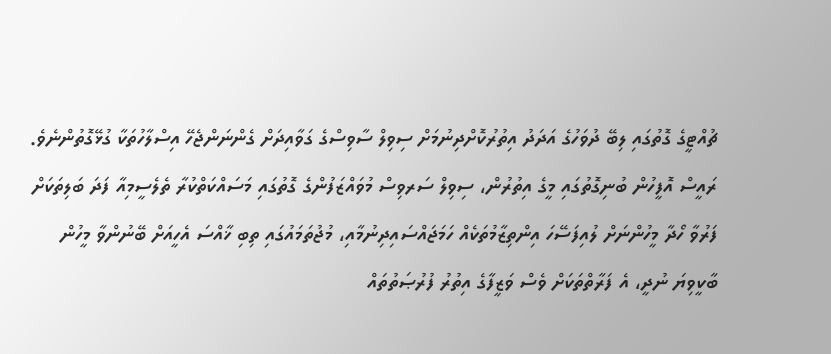ޗުއްޓީގެ ގޮތުގައި ލިބޭ ދުވަހުގެ އަދަދު އިތުރުކޮށްދިނުމަށް ސިވިލް ސާވިސްގެ ގަވާއިދަށް ގެންނަންޖެހޭ އިސްލާހުތަކާ ގުޅޭގޮތުންނެވެ.
ރައީސް އޮފީހުން ބުނިގޮތުގައި މީގެ އިތުރުން، ސިވިލް ސަރވިސް މުވައްޒަފުންގެ ގޮތުގައި މަސައްކަތްކުރާ ތެލެސީމިއާ ފަދަ ބަލިތަކަށް ފަރުވާ ހޯދާ މީހުންނަށް ލުއިފަސޭހަ އިންތިޒާމުތަކެއް ހަމަޖައްސައިދިނުމާއި، މުޖުތަމައުގައި ތިބި ޚާއްސަ އެހީއަށް ބޭނުންވާ މީހުން ބާކީވިޔަ ނުދީ، އެ ފަރާތްތަކަށް ވެސް ވަޒީފާގެ އިތުރު ފުރުޞަތުތައް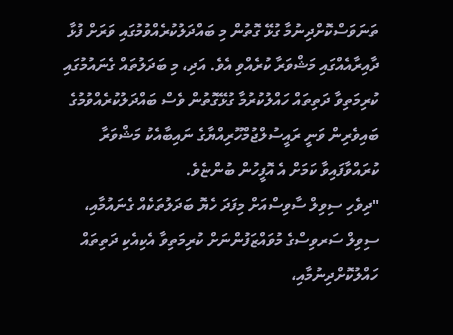ތަނަވަސްކޮށްދިނުމާ ގުޅޭ ގޮތުން މި ބައްދަލުކުރެއްވުމުގައި ވަރަށް ފުޅާ ދާއިރާއެއްގައި މަޝްވަރާ ކުރެއްވި އެވެ. އަދި، މި ބަދަލުތައް ގެނައުމުގައި ކުރިމަތިވާ ދަތިތައް ހައްލުކުރުމާ ގުޅޭގޮތުން ވެސް ބައްދަލުކުރެއްވުމުގެ ބައިވެރިން ވަނީ ރައީސުލްޖުމްހޫރިއްޔާގެ ނައިބާއެކު މަޝްވަރާ ކުރައްވާފައިވާ ކަމަށް އެ އޮފީހުން ބުންޏެވެ.
"ދިވެހި ސިވިލް ސާވިސްއަށް މިފަދަ ހެޔޮ ބަދަލުތަކެއް ގެނައުމާއި، ސިވިލް ސަރވިސްގެ މުވައްޒަފުންނަށް ކުރިމަތިވާ އެކިއެކި ދަތިތައް ހައްލުކޮށްދިނުމާއި،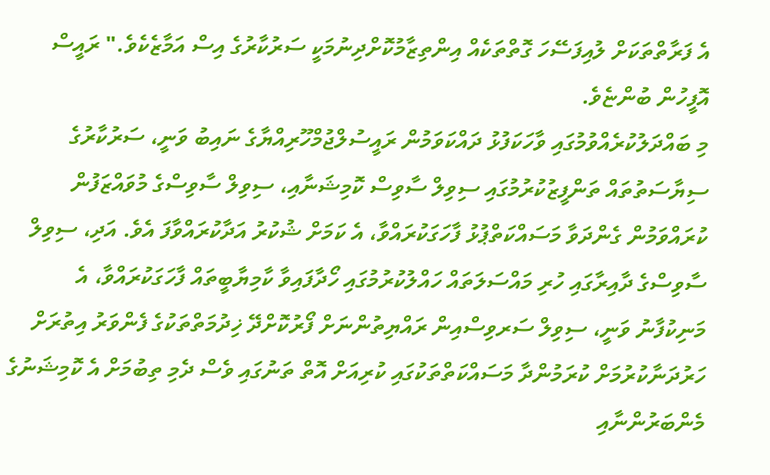އެ ފަރާތްތަކަށް ލުއިފަސޭހަ ގޮތްތަކެއް އިންތިޒާމުކޮށްދިނުމަކީ ސަރުކާރުގެ އިސް އަމާޒެކެވެ." ރައީސް އޮފީހުން ބުންޏެވެ.
މި ބައްދަލުކުރެއްވުމުގައި ވާހަކަފުޅު ދައްކަވަމުން ރައީސުލްޖުމްހޫރިއްޔާގެ ނައިބު ވަނީ، ސަރުކާރުގެ ސިޔާސަތުތައް ތަންފީޒުކުރުމުގައި ސިވިލް ސާވިސް ކޮމިޝަނާއި، ސިވިލް ސާވިސްގެ މުވައްޒަފުން ކުރައްވަމުން ގެންދަވާ މަސައްކަތްޕުޅު ފާހަގަކުރައްވާ، އެ ކަމަށް ޝުކުރު އަދާކުރައްވާފަ އެވެ. އަދި، ސިވިލް ސާވިސްގެ ދާއިރާގައި ހުރި މައްސަލަތައް ހައްލުކުރުމުގައި ހޯދާފައިވާ ކާމިޔާބީތައް ފާހަގަކުރައްވާ، އެ މަނިކުފާނު ވަނީ، ސިވިލް ސަރވިސްއިން ރައްޔިތުންނަށް ފޯރުކޮށްދޭ ޚިދުމަތްތަކުގެ ފެންވަރު އިތުރަށް ހަރުދަނާކުރުމަށް ކުރަމުންދާ މަސައްކަތްތަކުގައި ކުރިއަށް އޮތް ތަނުގައި ވެސް ދެމި ތިބުމަށް އެ ކޮމިޝަނުގެ މެންބަރުންނާއި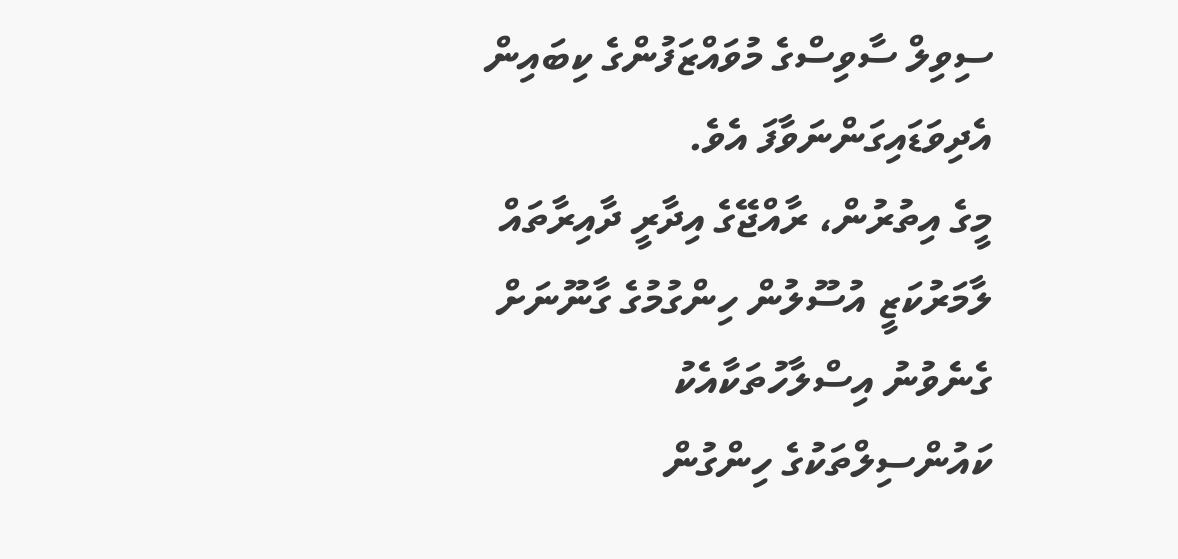ސިވިލް ސާވިސްގެ މުވައްޒަފުންގެ ކިބައިން އެދިވަޑައިގަންނަވާފަ އެވެ.
މީގެ އިތުރުން، ރާއްޖޭގެ އިދާރީ ދާއިރާތައް ލާމަރުކަޒީ އުސޫލުން ހިންގުމުގެ ގާނޫނަށް ގެނެވުނު އިސްލާހުތަކާއެކު ކައުންސިލްތަކުގެ ހިންގުން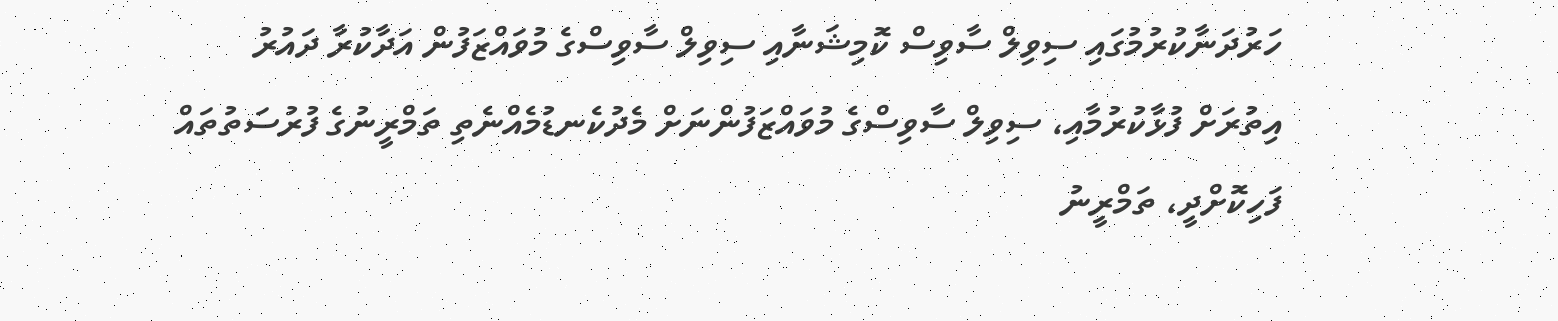ހަރުދަނާކުރުމުގައި ސިވިލް ސާވިސް ކޮމިޝަނާއި ސިވިލް ސާވިސްގެ މުވައްޒަފުން އަދާކުރާ ދައުރު އިތުރަށް ފުޅާކުރުމާއި، ސިވިލް ސާވިސްގެ މުވައްޒަފުންނަށް މެދުކެނޑުމެއްނެތި ތަމްރީނުގެ ފުރުސަތުތައް ފަހިކޮށްދީ، ތަމްރީނު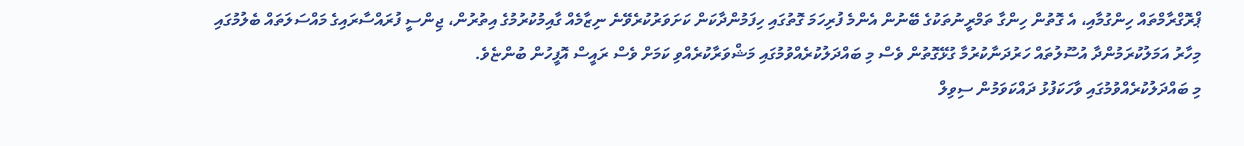ޕްރޮގްރާމްތައް ހިންގުމާއި، އެ ގޮތުން ހިންގާ ތަމްރީނުތަކުގެ ބޭނުން އެންމެ ފުރިހަމަ ގޮތުގައި ހިފަމުންދާކަން ކަށަވަރުކުރެވޭނެ ނިޒާމެއް ގާއިމުކުރުމުގެ އިތުރުން، ޖިންސީ ފުރައްސާރައިގެ މައްސަލަތައް ބެލުމުގައި މިހާރު އަމަލުކުރަމުންދާ އުސޫލުތައް ހަރުދަނާކުރުމާ ގުޅޭގޮތުން ވެސް މި ބައްދަލުކުރެއްވުމުގައި މަޝްވަރާކުރެއްވި ކަމަށް ވެސް ރައީސް އޮފީހުން ބުންޏެވެ.
މި ބައްދަލުކުރެއްވުމުގައި ވާހަކަފުޅު ދައްކަވަމުން ސިވިލް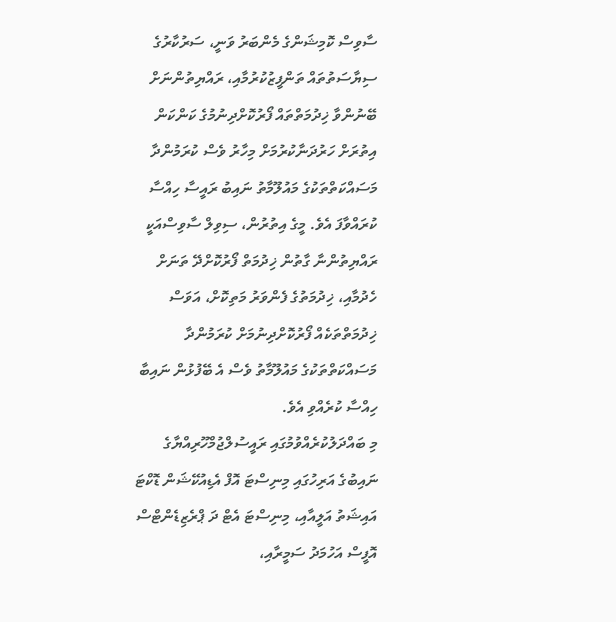ސާވިސް ކޮމިޝަންގެ މެންބަރު ވަނީ، ސަރުކާރުގެ ސިޔާސަތުތައް ތަންފީޒުކުރުމާއި، ރައްޔިތުންނަށް ބޭނުންވާ ޚިދުމަތްތައް ފޯރުކޮށްދިނުމުގެ ކަންކަން އިތުރަށް ހަރުދަނާކުރުމަށް މިހާރު ވެސް ކުރަމުންދާ މަސައްކަތްތަކުގެ މައުލޫމާތު ނައިބު ރައީސާ ހިއްސާ ކުރައްވާފަ އެވެ. މީގެ އިތުރުން، ސިވިލް ސާވިސްއަކީ ރައްޔިތުންނާ ގާތުން ޚިދުމަތް ފޯރުކޮށްދޭ ތަނަށް ހެދުމާއި، ޚިދުމަތުގެ ފެންވަރު މަތިކޮށް، އަވަސް ޚިދުމަތްތަކެއް ފޯރުކޮށްދިނުމަށް ކުރަމުންދާ މަސައްކަތްތަކުގެ މައުލޫމާތު ވެސް އެ ބޭފުޅުން ނައިބާ ހިއްސާ ކުރެއްވި އެވެ.
މި ބައްދަލުކުރެއްވުމުގައި ރައީސުލްޖުމްހޫރިއްޔާގެ ނައިބުގެ އަރިހުގައި މިނިސްޓަ އޮފް އެޑިއުކޭޝަން ޑޮކްޓަ އައިޝަތު އަލީއާއި، މިނިސްޓަ އެޓް ދަ ޕްރެޒިޑެންޓްސް އޮފީސް އަހުމަދު ސަމީރާއި،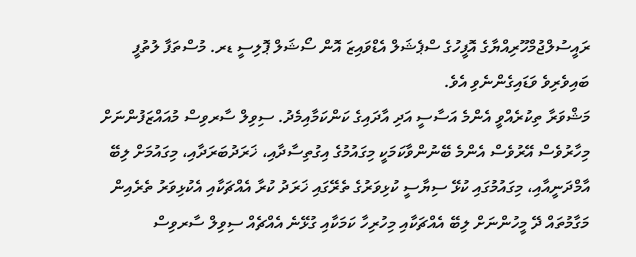ރައީސުލްޖުމްހޫރިއްޔާގެ އޮފީހުގެ ސްޕެޝަލް އެޑްވައިޒަ އޮން ސޯޝަލް ޕޮލިސީ ޑރ. މުސްތަފާ ލުތުފީ ބައިވެރިވެ ވަޑައިގެންނެވި އެވެ.
މަޝްވަރާ ތިކުރެއްވީ އެންމެ އަސާސީ އަދި އާދައިގެ ކަންކަމާއިމެދު. ސިވިލް ސާރވިސް މުއައްޒަފުންނަށް މިހާރުވެސް އޭރުވެސް އެންމެ ބޭނުންވާކަމަކީ މިގައުމުގެ އިގުތިސާދާއި، ޚަރަދުބަރަދާއި، މިގައުމަށް ލިބޭ އާމްދަނީއާއި، މިގައުމުގައި ކުޅޭ ސިޔާސީ ކުޅިވަރުގެ ތެރޭގައި ޚަރަދު ކުރާ އެއްޗަކާއި އެކުޅިވަރު ތެރެއިން މަގާމުތައް ދޭ މީހުންނަށް ލިބޭ އެއްޗަކާއި މިހުރިހާ ކަމަކާއި ގުޅޭނެ އެއްޗެއް ސިވިލް ސާރވިސް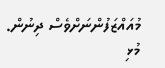މުއައްޒަފުންނަށްވެސް ދިނުން. މުޅި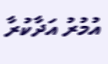އުމުރު އަދާކުރާ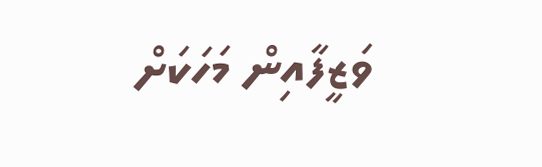ވަޒީފާއިން މަހަކަށް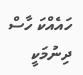ހައެއްކަ ހާސް ދިނުމަކީ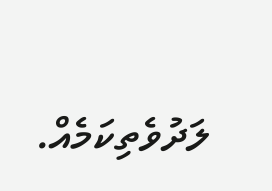ލަދުވެތިކަމެއް.